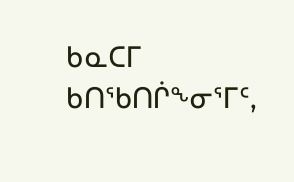ᑲᓇᑕᒥ ᑲᑎᖃᑎᒌᖕᓂᕐᒥᑦ,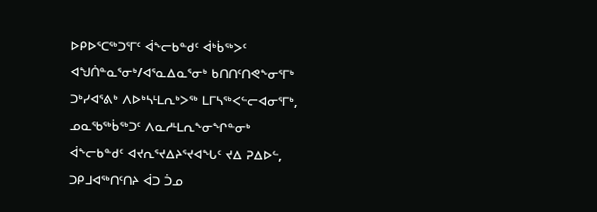ᐅᑭᐅᕐᑕᖅᑐᕐᒥᑦ ᐋᖕᓕᑲᓐᑯᑦ ᐋᒃᑳᖅᐳᑦ ᐊᖑᑏᓐᓇᕐᓂᒃ/ᐊᕐᓇᐃᓇᕐᓂᒃ ᑲᑎᑎᑦᑎᕙᖕᓂᕐᒥᒃ
ᑐᒃᓯᐊᕐᕕᒃ ᐱᐅᒃᓴᒻᒪᕆᒃᐳᖅ ᒪᒥᓴᖅᐸᓪᓕᐊᓂᕐᒥᒃ, ᓄᓇᖃᖅᑳᖅᑐᑦ ᐱᓇᓱᒻᒪᕆᖕᓂᖏᓐᓂᒃ
ᐋᖕᓕᑲᓐᑯᑦ ᐊᔪᕆᕐᔪᐃᔨᕐᔪᐊᖓᑦ ᔪᐃ ᕈᐃᐅᓪ, ᑐᑭᒧᐊᖅᑎᑦᑎᔨ ᐋᑐ ᑑᓄ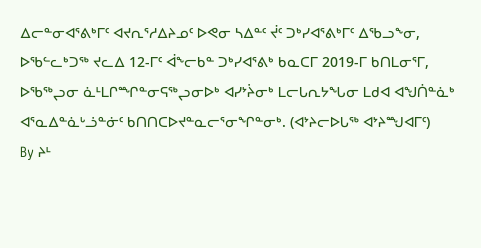ᐃᓕᓐᓂᐊᕐᕕᒃᒥᑦ ᐊᔪᕆᕐᓱᐃᔨᓄᑦ ᐅᕙᓂ ᓴᐃᓐᑦ ᔫᑦ ᑐᒃᓯᐊᕐᕕᒃᒥᑦ ᐃᖃᓗᖕᓂ, ᐅᖃᓪᓚᒃᑐᖅ ᔪᓚᐃ 12-ᒥᑦ ᐋᖕᓕᑲᓐ ᑐᒃᓯᐊᕐᕕᒃ ᑲᓇᑕᒥ 2019-ᒥ ᑲᑎᒪᓂᕐᒥ, ᐅᖃᖅᖢᓂ ᓈᒻᒪᒋᙱᓐᓂᕋᖅᖢᓂᐅᒃ ᐊᓯᔾᔩᓂᒃ ᒪᓕᒐᕆᔭᖓᓂ ᒪᑯᐊ ᐊᖑᑏᓐᓈᒃ ᐊᕐᓇᐃᓐᓈᒡᓘᓐᓃᑦ ᑲᑎᑎᑕᐅᔪᓐᓇᓕᕐᓂᖏᓐᓂᒃ. (ᐊᔾᔨᓕᐅᒐᖅ ᐊᔾᔨᙳᐊᒥᑦ)
By ᔨᒻ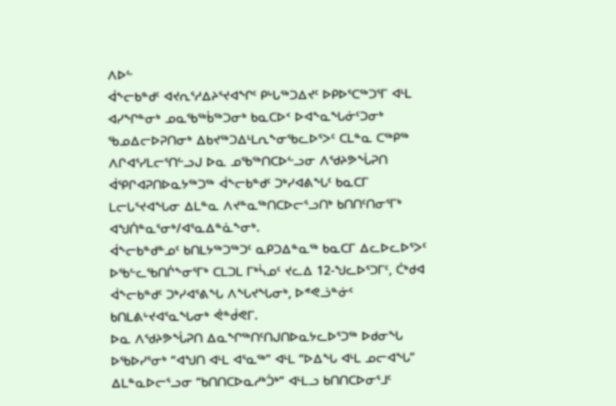ᐱᐅᓪ
ᐋᖕᓕᑲᓐᑯᑦ ᐊᔪᕆᕐᓱᐃᔨᕐᔪᐊᖏᑦ ᑭᒡᒐᖅᑐᐃᔪᑦ ᐅᑭᐅᕐᑕᖅᑐᕐᒥ ᐊᒻᒪ ᐊᓯᖏᓐᓂᒃ ᓄᓇᖃᖅᑳᖅᑐᓂᒃ ᑲᓇᑕᐅᑉ ᐅᐊᖕᓇᖓᓃᑦᑐᓂᒃ ᖃᓄᐃᓕᐅᕈᑎᓂᒃ ᐃᑲᔪᖅᑐᐃᒻᒪᕆᖕᓂᖃᓚᐅᕐᐳᑦ ᑕᒪᓐᓇ ᑕᖅᑭᖅ ᐱᒋᐊᕐᓯᒪᓕᕐᑎᓪᓗᒍ ᐅᓇ ᓄᖃᖅᑎᑕᐅᓪᓗᓂ ᐱᖁᔨᕗᖔᕈᑎ ᐋᕿᒋᐊᕈᑎᐅᓇᔭᖅᑐᖅ ᐋᖕᓕᑲᓐᑯᑦ ᑐᒃᓯᐊᕕᖓᑦ ᑲᓇᑕᒥ ᒪᓕᒐᕐᔪᐊᖓᓂ ᐃᒪᓐᓇ ᐱᔪᓐᓇᖅᑎᑕᐅᓕᕐᓗᑎᒃ ᑲᑎᑎᑦᑎᓂᕐᒥᒃ ᐊᖑᑏᓐᓇᕐᓂᒃ/ᐊᕐᓇᐃᓐᓈᖕᓂᒃ.
ᐋᖕᓕᑲᓐᑯᓐᓄᑦ ᑲᑎᒪᔭᖅᑐᖅᑐᑦ ᓇᑭᑐᐃᓐᓇᖅ ᑲᓇᑕᒥ ᐃᓚᐅᓚᐅᕐᐳᑦ ᐅᖃᓪᓚᖃᑎᒌᖕᓂᕐᒥᒃ ᑕᒪᑐᒪ ᒥᒃᓵᓄᑦ ᔪᓚᐃ 12-ᖑᓚᐅᕐᑐᒥᑦ, ᑖᒃᑯᐊ ᐋᖕᓕᑲᓐᑯᑦ ᑐᒃᓯᐊᕐᕕᖓ ᐱᖓᔪᖓᓂᒃ, ᐅᕝᕙᓘᓐᓃᑦ ᑲᑎᒪᕕᒡᔪᐊᕐᓇᖓᓂᒃ ᕚᓐᑰᕙᒥ.
ᐅᓇ ᐱᖁᔨᕗᖔᕈᑎ ᐃᓇᖏᖅᑎᑦᑎᒍᑎᐅᓇᔭᓚᐅᕐᑐᖅ ᐅᑯᓂᖓ ᐅᖃᐅᓯᕐᓂᒃ “ᐊᖑᑎ ᐊᒻᒪ ᐊᕐᓇᖅ” ᐊᒻᒪ “ᐅᐃᖓ ᐊᒻᒪ ᓄᓕᐊᖓ” ᐃᒪᓐᓇᐅᓕᕐᓗᓂ “ᑲᑎᑎᑕᐅᓇᓱᒃᑑᒃ” ᐊᒻᒪᓗ ᑲᑎᑎᑕᐅᓂᕐᒧᑦ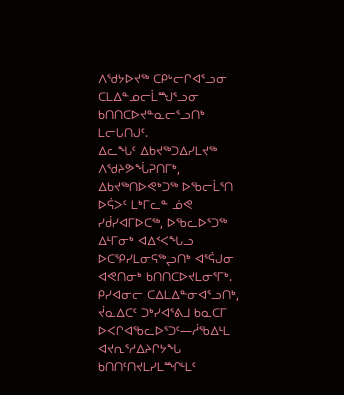ᐱᖁᔭᐅᔪᖅ ᑕᑭᒡᓕᒋᐊᕐᓗᓂ ᑕᒪᐃᓐᓄᓕᒫᙳᕐᓗᓂ ᑲᑎᑎᑕᐅᔪᓐᓇᓕᕐᓗᑎᒃ ᒪᓕᒐᑎᒍᑦ.
ᐃᓚᖓᑦ ᐃᑲᔪᖅᑐᐃᓯᒪᔪᖅ ᐱᖁᔨᕗᖔᕈᑎᒥᒃ, ᐃᑲᔪᖅᑎᐅᕙᒃᑐᖅ ᐅᖃᓕᒫᕐᑎ ᐅᕌᐳᑦ ᒪᒃᒥᓚᓐ ᓅᕙ ᓯᑰᓯᐊᒥᐅᑕᖅ, ᐅᖃᓚᐅᕐᑐᖅ ᐃᒻᒥᓂᒃ ᐊᐃᑉᐸᖓᓗ ᐅᑕᕿᓯᒪᓂᕋᖅᖢᑎᒃ ᐊᕐᕌᒍᓂ ᐊᕙᑎᓂᒃ ᑲᑎᑎᑕᐅᔪᒪᓂᕐᒥᒃ. ᑭᓯᐊᓂᓕ ᑕᐃᒪᐃᓐᓂᐊᕐᓗᑎᒃ, ᔫᓇᐃᑕᑦ ᑐᒃᓯᐊᕐᕕᒧ ᑲᓇᑕᒥ ᐅᐸᒋᐊᖃᓚᐅᕐᑐᑦ—ᓲᖃᐃᒻᒪ ᐊᔪᕆᕐᓱᐃᔨᒋᔭᖓ ᑲᑎᑎᑦᑎᔪᒪᓯᒪᙱᒻᒪᑦ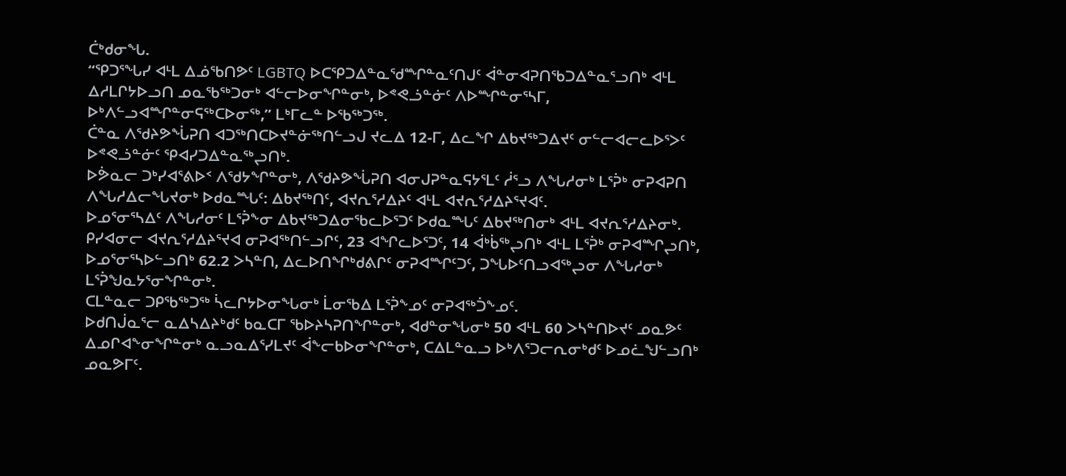ᑖᒃᑯᓂᖓ.
“ᕿᑐᕐᖓᓯ ᐊᒻᒪ ᐃᓅᖃᑎᕗᑦ LGBTQ ᐅᑕᕿᑐᐃᓐᓇᖁᙱᓐᓇᑦᑎᒍᑦ ᐋᓐᓂᐊᕈᑎᖃᑐᐃᓐᓇᕐᓗᑎᒃ ᐊᒻᒪ ᐃᓱᒪᒋᔭᐅᓗᑎ ᓄᓇᖃᖅᑐᓂᒃ ᐊᓪᓕᐅᓂᖏᓐᓂᒃ, ᐅᕝᕙᓘᓐᓃᑦ ᐱᐅᙱᓐᓂᕐᓴᒥ, ᐅᒃᐱᓪᓗᐊᙱᓐᓂᕋᖅᑕᐅᓂᖅ,” ᒪᒃᒥᓚᓐ ᐅᖃᖅᑐᖅ.
ᑖᓐᓇ ᐱᖁᔨᕗᖔᕈᑎ ᐊᑐᖅᑎᑕᐅᔪᓐᓃᖅᑎᓪᓗᒍ ᔪᓚᐃ 12-ᒥ, ᐃᓚᖏ ᐃᑲᔪᖅᑐᐃᔪᑦ ᓂᓪᓕᐊᓕᓚᐅᕐᐳᑦ ᐅᕝᕙᓘᓐᓃᑦ ᕿᐊᓯᑐᐃᓐᓇᖅᖢᑎᒃ.
ᐅᕘᓇᓕ ᑐᒃᓯᐊᕐᕕᐅᑉ ᐱᖁᔭᖏᓐᓂᒃ, ᐱᖁᔨᕗᖔᕈᑎ ᐊᓂᒍᕈᓐᓇᕋᔭᕐᒪᑦ ᓲᕐᓗ ᐱᖓᓱᓂᒃ ᒪᕐᕉᒃ ᓂᕈᐊᕈᑎ ᐱᖓᓱᐃᓕᖓᔪᓂᒃ ᐅᑯᓇᙵᑦ: ᐃᑲᔪᖅᑎᑦ, ᐊᔪᕆᕐᓱᐃᔨᑦ ᐊᒻᒪ ᐊᔪᕆᕐᓱᐃᔨᕐᔪᐊᑦ.
ᐅᓄᕐᓂᕐᓴᐃᑦ ᐱᖓᓱᓂᑦ ᒪᕐᕉᖕᓂ ᐃᑲᔪᖅᑐᐃᓂᖃᓚᐅᕐᑐᑦ ᐅᑯᓇᙵᑦ ᐃᑲᔪᖅᑎᓂᒃ ᐊᒻᒪ ᐊᔪᕆᕐᓱᐃᔨᓂᒃ. ᑭᓯᐊᓂᓕ ᐊᔪᕆᕐᓱᐃᔨᕐᔪᐊ ᓂᕈᐊᖅᑎᓪᓗᒋᑦ, 23 ᐊᖏᓚᐅᕐᑐᑦ, 14 ᐋᒃᑳᖅᖢᑎᒃ ᐊᒻᒪ ᒪᕐᕉᒃ ᓂᕈᐊᙱᖢᑎᒃ, ᐅᓄᕐᓂᕐᓴᐅᓪᓗᑎᒃ 62.2 ᐳᓴᓐᑎ, ᐃᓚᐅᑎᖏᒃᑯᕕᒋᑦ ᓂᕈᐊᙱᑦᑐᑦ, ᑐᖓᐅᑦᑎᓗᐊᖅᖢᓂ ᐱᖓᓱᓂᒃ ᒪᕐᕉᖑᓇᔭᕐᓂᖏᓐᓂᒃ.
ᑕᒪᓐᓇᓕ ᑐᑭᖃᖅᑐᖅ ᓵᓚᒋᔭᐅᓂᖓᓂᒃ ᒫᓂᖃᐃ ᒪᕐᕉᖕᓄᑦ ᓂᕈᐊᖅᑑᖕᓄᑦ.
ᐅᑯᑎᒎᓇᕐᓕ ᓇᐃᓴᐃᔨᒃᑯᑦ ᑲᓇᑕᒥ ᖃᐅᔨᓴᕈᑎᖏᓐᓂᒃ, ᐊᑯᓐᓂᖓᓂᒃ 50 ᐊᒻᒪ 60 ᐳᓴᓐᑎᐅᔪᑦ ᓄᓇᕗᑦ ᐃᓄᒋᐊᖕᓂᖏᓐᓂᒃ ᓇᓗᓇᐃᕐᓯᒪᔪᑦ ᐋᖕᓕᑲᐅᓂᖏᓐᓂᒃ, ᑕᐃᒪᓐᓇᓗ ᐅᒃᐱᕐᑐᓕᕆᓂᒃᑯᑦ ᐅᓄᓛᖑᓪᓗᑎᒃ ᓄᓇᕗᒥᑦ.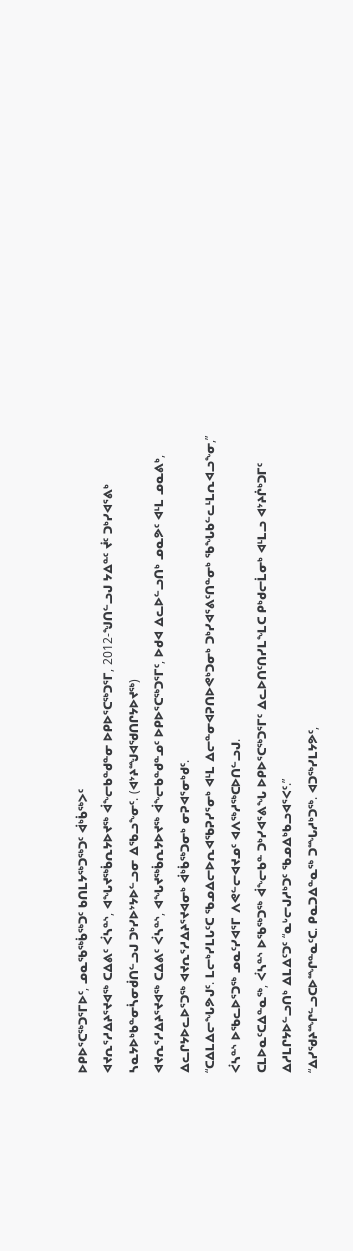ᐅᑭᐅᕐᑕᖅᑐᕐᒥᐅᑦ, ᓄᓇᖃᖅᑳᖅᑐᑦ ᑲᑎᒪᔭᖅᑐᖅᑐᑦ ᐋᒃᑳᖅᐳᑦ
ᐊᔪᕆᕐᓱᐃᔨᕐᔪᐊᖅ ᑕᐃᕕᑦ ᐹᓴᓐᔅ, ᐊᖓᔪᖅᑳᕆᔭᐅᔪᖅ ᐋᖕᓕᑲᓐᑯᓐᓂ ᐅᑭᐅᕐᑕᖅᑐᕐᒥ, 2012-ᖑᑎᓪᓗᒍ ᔭᐃᓐᑦ ᔫᑦ ᑐᒃᓯᐊᕐᕕᒃ ᓴᓇᔭᐅᒃᑲᓐᓂᓵᓂᑰᑎᓪᓗᒍ ᑐᒃᓯᐅᔾᔭᐅᓪᓗᓂ ᐃᖃᓗᖕᓂᑦ. (ᐊᔾᔨᙳᐊᖁᑎᒋᔭᐅᔪᖅ)
ᐊᔪᕆᕐᓱᐃᔨᕐᔪᐊᖅ ᑕᐃᕕᑦ ᐹᓴᓐᔅ, ᐊᖓᔪᖅᑳᕆᔭᐅᔪᖅ ᐋᖕᓕᑲᓐᑯᓐᓄᑦ ᐅᑭᐅᕐᑕᖅᑐᕐᒥᑦ, ᐅᑯᐊ ᐃᓚᐅᓪᓗᑎᒃ ᓄᓇᕗᑦ ᐊᒻᒪ ᓄᓇᕕᒃ, ᐃᓚᒋᔭᐅᓚᐅᕐᑐᖅ ᐊᔪᕆᕐᓱᐃᔨᕐᔪᐊᓂᒃ ᐋᒃᑳᖅᑐᓂᒃ ᓂᕈᐊᕐᓂᒃᑯᑦ.
“ᑕᐃᒪᐃᓕᖓᕗᒍᑦ. ᒪᓕᒃᓯᒪᒐᑦᑕ ᖃᓄᐃᓕᐅᕆᐊᖃᕈᓯᕐᓂᒃ ᐊᒻᒪ ᐃᓕᓐᓂᐊᕈᑎᐅᕙᒃᑐᓂᒃ ᑐᒃᓯᐊᕐᕕᑦᑎᓐᓂᒃ ᖃᖓᑲᓪᓚᒻᒪᕆᐊᓗᖕᓂ,” ᐹᓴᓐᔅ ᐅᖃᓚᐅᕐᑐᖅ ᓄᓇᑦᓯᐊᕐᒥ ᐱᕙᓪᓕᐊᔪᓄᑦ ᐊᐱᖅᓱᖅᑕᐅᑎᓪᓗᒍ.
ᑕᒪᐅᓇᑦᑕᐃᓐᓇᖅ, ᐹᓴᓐᔅ ᐅᖃᖅᑐᖅ ᐋᖕᓕᑲᓐ ᑐᒃᓯᐊᕐᕕᖓ ᐅᑭᐅᕐᑕᖅᑐᕐᒥᑦ ᐃᓚᐅᑎᑦᑎᓯᒪᖕᒪᑕ ᑭᒃᑯᓕᒫᓂᒃ ᐊᒻᒪᓗ ᐊᔾᔨᒌᒃᑐᒥᑦ ᐃᓱᒪᒋᔭᐅᓪᓗᑎᒃ ᐃᒪᐃᑦᑐᑦ “ᓇᒡᓕᒍᓱᒃᑐᑦ ᖃᓄᐃᒃᑲᓗᐊᕐᐸᑦ.”
“ᐃᓯᖁᔨᙱᓪᓗᑕᐅᙱᓐᓇᑦᑕ. ᑭᓇᑐᐃᓐᓇᖅ ᑐᙵᓱᒃᑐᖅ. ᐊᑐᖅᓯᒪᔭᕗᑦ,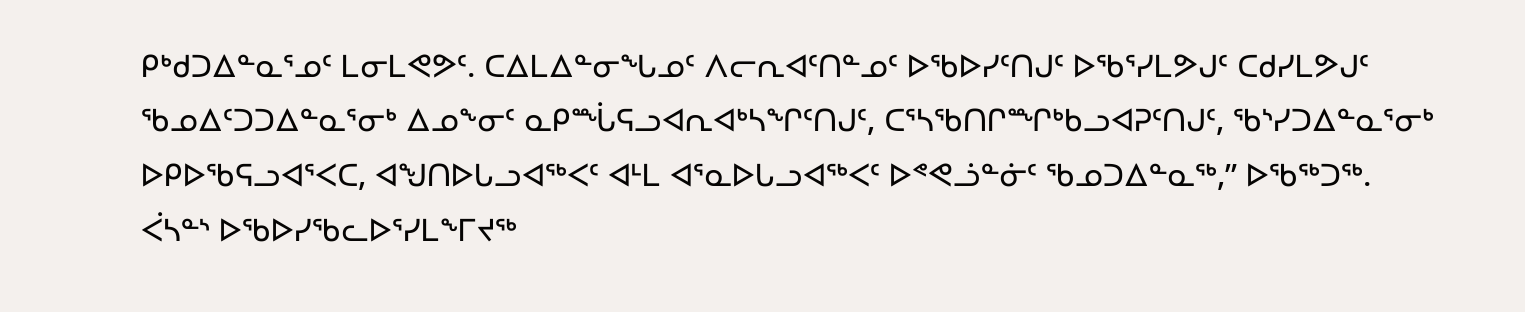ᑭᒃᑯᑐᐃᓐᓇᕐᓄᑦ ᒪᓂᒪᕙᕗᑦ. ᑕᐃᒪᐃᓐᓂᖓᓄᑦ ᐱᓕᕆᐊᑦᑎᓐᓄᑦ ᐅᖃᐅᓯᑦᑎᒍᑦ ᐅᖃᕐᓯᒪᕗᒍᑦ ᑕᑯᓯᒪᕗᒍᑦ ᖃᓄᐃᑦᑐᑐᐃᓐᓇᕐᓂᒃ ᐃᓄᖕᓂᑦ ᓇᑭᙶᕋᓗᐊᕆᐊᒃᓴᖏᑦᑎᒍᑦ, ᑕᕐᓴᖃᑎᒋᙱᒃᑲᓗᐊᕈᑦᑎᒍᑦ, ᖃᔅᓯᑐᐃᓐᓇᕐᓂᒃ ᐅᑭᐅᖃᕋᓗᐊᕐᐸᑕ, ᐊᖑᑎᐅᒐᓗᐊᖅᐸᑦ ᐊᒻᒪ ᐊᕐᓇᐅᒐᓗᐊᖅᐸᑦ ᐅᕝᕙᓘᓐᓃᑦ ᖃᓄᑐᐃᓐᓇᖅ,” ᐅᖃᖅᑐᖅ.
ᐹᓴᓐᔅ ᐅᖃᐅᓯᖃᓚᐅᕐᓯᒪᖕᒥᔪᖅ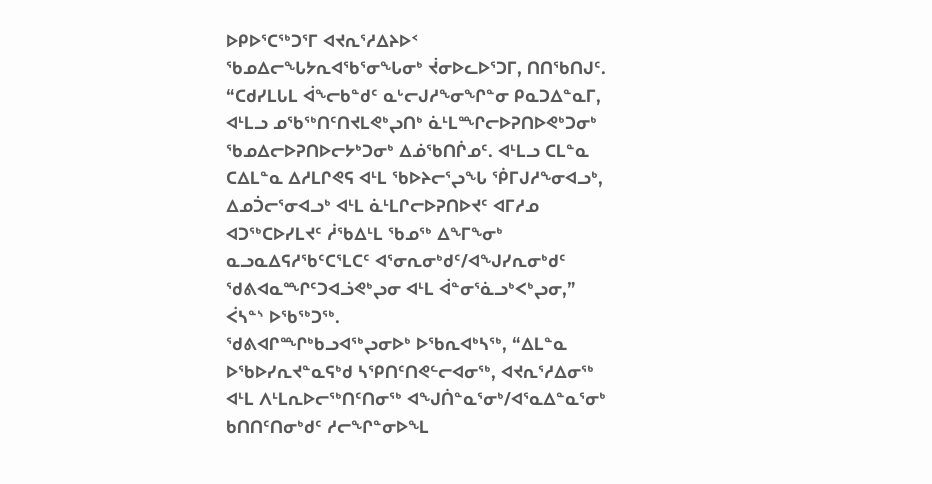ᐅᑭᐅᕐᑕᖅᑐᕐᒥ ᐊᔪᕆᕐᓱᐃᔨᐅᑉ ᖃᓄᐃᓕᖓᔭᕆᐊᖃᕐᓂᖓᓂᒃ ᔫᓂᐅᓚᐅᕐᑐᒥ, ᑎᑎᖃᑎᒍᑦ.
“ᑕᑯᓯᒪᒐᒪ ᐋᖕᓕᑲᓐᑯᑦ ᓇᒡᓕᒍᓱᖕᓂᖏᓐᓂ ᑭᓇᑐᐃᓐᓇᒥ, ᐊᒻᒪᓗ ᓄᖃᖅᑎᑦᑎᔪᒪᕙᒃᖢᑎᒃ ᓈᒻᒪᙱᓕᐅᕈᑎᐅᕙᒃᑐᓂᒃ ᖃᓄᐃᓕᐅᕈᑎᐅᓕᔭᒃᑐᓂᒃ ᐃᓅᖃᑎᒌᓄᑦ. ᐊᒻᒪᓗ ᑕᒪᓐᓇ ᑕᐃᒪᓐᓇ ᐃᓱᒪᒋᕙᕋ ᐊᒻᒪ ᖃᐅᔨᓕᕐᖢᖓ ᖀᒥᒍᓱᖕᓂᐊᓗᒃ, ᐃᓄᑑᓕᕐᓂᐊᓗᒃ ᐊᒻᒪ ᓈᒻᒪᒋᓕᐅᕈᑎᐅᔪᑦ ᐊᒥᓱᓄ ᐊᑐᖅᑕᐅᓯᒪᔪᑦ ᓲᖃᐃᒻᒪ ᖃᓄᖅ ᐃᖕᒥᖕᓂᒃ ᓇᓗᓇᐃᕋᓱᖃᑦᑕᕐᒪᑕᑦ ᐊᕐᓂᕆᓂᒃᑯᑦ/ᐊᖑᓯᕆᓂᒃᑯᑦ ᖁᕕᐊᓇᙱᑦᑐᐊᓘᕙᒃᖢᓂ ᐊᒻᒪ ᐋᓐᓂᕐᓈᓗᒃᐸᒃᖢᓂ,” ᐹᓴᓐᔅ ᐅᖃᖅᑐᖅ.
ᖁᕕᐊᒋᙱᒃᑲᓗᐊᖅᖢᓂᐅᒃ ᐅᖃᕆᐊᒃᓴᖅ, “ᐃᒪᓐᓇ ᐅᖃᐅᓯᕆᔪᓐᓇᕋᒃᑯ ᓴᕿᑎᑦᑎᕙᓪᓕᐊᓂᖅ, ᐊᔪᕆᕐᓱᐃᓂᖅ ᐊᒻᒪ ᐱᒻᒪᕆᐅᓕᖅᑎᑦᑎᓂᖅ ᐊᖑᑏᓐᓇᕐᓂᒃ/ᐊᕐᓇᐃᓐᓇᕐᓂᒃ ᑲᑎᑎᑦᑎᓂᒃᑯᑦ ᓱᓕᖏᓐᓂᐅᖕᒪ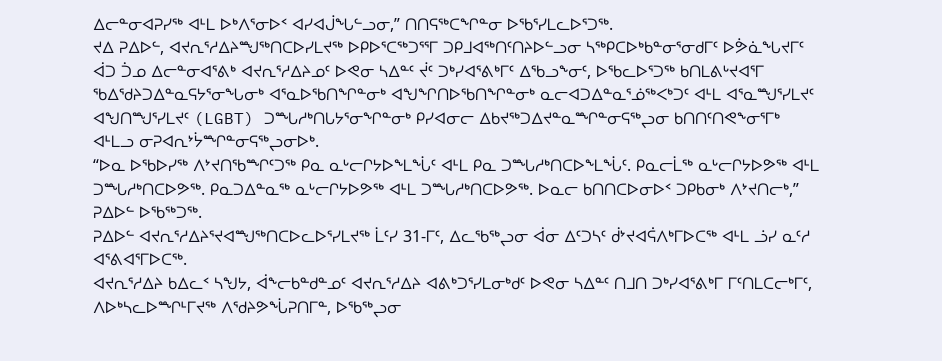ᐃᓕᓐᓂᐊᕈᓯᖅ ᐊᒻᒪ ᐅᒃᐱᕐᓂᐅᑉ ᐊᓯᐊᒎᖓᓪᓗᓂ,” ᑎᑎᕋᖅᑕᖏᓐᓂ ᐅᖃᕐᓯᒪᓚᐅᕐᑐᖅ.
ᔪᐃ ᕈᐃᐅᓪ, ᐊᔪᕆᕐᓱᐃᔨᙳᖅᑎᑕᐅᓯᒪᔪᖅ ᐅᑭᐅᕐᑕᖅᑐᕐᕐᒥ ᑐᑭᒧᐊᖅᑎᑦᑎᔨᐅᓪᓗᓂ ᓴᖅᑭᑕᐅᒃᑲᓐᓂᕐᓂᑯᒥᑦ ᐅᕘᓈᖓᔪᒥᑦ ᐋᑐ ᑑᓄ ᐃᓕᓐᓂᐊᕐᕕᒃ ᐊᔪᕆᕐᓱᐃᔨᓄᑦ ᐅᕙᓂ ᓴᐃᓐᑦ ᔫᑦ ᑐᒃᓯᐊᕐᕕᒃᒥᑦ ᐃᖃᓗᖕᓂᑦ, ᐅᖃᓚᐅᕐᑐᖅ ᑲᑎᒪᕕᒡᔪᐊᕐᒥ ᖃᐃᖁᔨᑐᐃᓐᓇᕋᔭᕐᓂᖓᓂᒃ ᐊᕐᓇᐅᖃᑎᖏᓐᓂᒃ ᐊᖑᖏᑎᐅᖃᑎᖏᓐᓂᒃ ᓇᓕᐊᑐᐃᓐᓇᕐᓅᖅᐸᒃᑐᑦ ᐊᒻᒪ ᐊᕐᓇᙳᕐᓯᒪᔪᑦ ᐊᖑᑎᙳᕐᓯᒪᔪᑦ (LGBT) ᑐᙵᓱᒃᑎᒐᔭᕐᓂᖏᓐᓂᒃ ᑭᓯᐊᓂᓕ ᐃᑲᔪᖅᑐᐃᔪᓐᓇᙱᓐᓂᕋᖅᖢᓂ ᑲᑎᑎᑦᑎᕙᖕᓂᕐᒥᒃ ᐊᒻᒪᓗ ᓂᕈᐊᕆᔾᔮᙱᓐᓂᕋᖅᖢᓂᐅᒃ.
“ᐅᓇ ᐅᖃᐅᓯᖅ ᐱᔾᔪᑎᖃᙱᑦᑐᖅ ᑭᓇ ᓇᒡᓕᒋᔭᐅᖕᒪᖔᑦ ᐊᒻᒪ ᑭᓇ ᑐᙵᓱᒃᑎᑕᐅᖕᒪᖔᑦ. ᑭᓇᓕᒫᖅ ᓇᒡᓕᒋᔭᐅᕗᖅ ᐊᒻᒪ ᑐᙵᓱᒃᑎᑕᐅᕗᖅ. ᑭᓇᑐᐃᓐᓇᖅ ᓇᒡᓕᒋᔭᐅᕗᖅ ᐊᒻᒪ ᑐᙵᓱᒃᑎᑕᐅᕗᖅ. ᐅᓇᓕ ᑲᑎᑎᑕᐅᓂᐅᑉ ᑐᑭᑲᓂᒃ ᐱᔾᔪᑎᓕᒃ,” ᕈᐃᐅᓪ ᐅᖃᖅᑐᖅ.
ᕈᐃᐅᓪ ᐊᔪᕆᕐᓱᐃᔨᕐᔪᐊᙳᖅᑎᑕᐅᓚᐅᕐᓯᒪᔪᖅ ᒫᑦᓯ 31-ᒥᑦ, ᐃᓚᖃᖅᖢᓂ ᐋᓂ ᐃᑦᑐᓴᑦ ᑰᔾᔪᐊᕌᐱᒃᒥᐅᑕᖅ ᐊᒻᒪ ᓘᓯ ᓇᑦᓱ ᐊᕐᕕᐊᕐᒥᐅᑕᖅ.
ᐊᔪᕆᕐᓱᐃᔨ ᑲᐃᓚᑉ ᓴᖑᔭ, ᐋᖕᓕᑲᓐᑯᓐᓄᑦ ᐊᔪᕆᕐᓱᐃᔨ ᐊᕕᒃᑐᕐᓯᒪᓂᒃᑯᑦ ᐅᕙᓂ ᓴᐃᓐᑦ ᑎᒧᑎ ᑐᒃᓯᐊᕐᕕᒃᒥ ᒥᑦᑎᒪᑕᓕᒃᒥᑦ, ᐱᐅᒃᓴᓚᐅᙱᒻᒥᔪᖅ ᐱᖁᔨᕗᖔᕈᑎᒥᓐ, ᐅᖃᖅᖢᓂ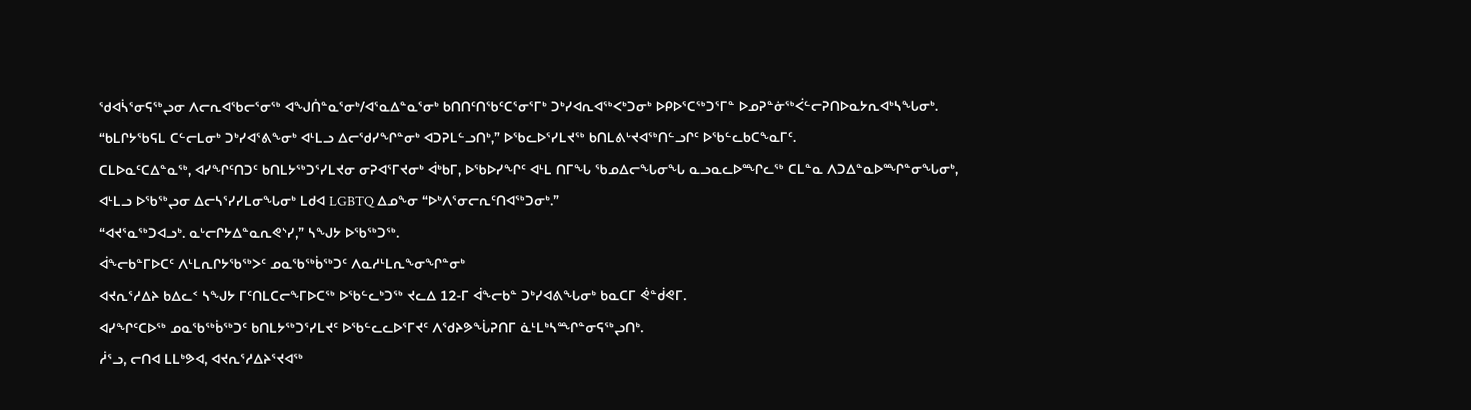ᖁᐊᓵᕐᓂᕋᖅᖢᓂ ᐱᓕᕆᐊᖃᓕᕐᓂᖅ ᐊᖑᑏᓐᓇᕐᓂᒃ/ᐊᕐᓇᐃᓐᓇᕐᓂᒃ ᑲᑎᑎᑦᑎᖃᑦᑕᕐᓂᕐᒥᒃ ᑐᒃᓯᐊᕆᐊᖅᐸᒃᑐᓂᒃ ᐅᑭᐅᕐᑕᖅᑐᕐᒥᓐ ᐅᓄᕈᓐᓃᖅᐹᓪᓕᕈᑎᐅᓇᔭᕆᐊᒃᓴᖓᓂᒃ.
“ᑲᒪᒋᔭᖃᕋᒪ ᑕᓪᓕᒪᓂᒃ ᑐᒃᓯᐊᕐᕕᖕᓂᒃ ᐊᒻᒪᓗ ᐃᓕᖁᓯᖏᓐᓂᒃ ᐊᑐᕈᒪᓪᓗᑎᒃ,” ᐅᖃᓚᐅᕐᓯᒪᔪᖅ ᑲᑎᒪᕕᒡᔪᐊᖅᑎᓪᓗᒋᑦ ᐅᖃᓪᓚᑲᑕᖕᓇᒥᑦ.
ᑕᒪᐅᓇᑦᑕᐃᓐᓇᖅ, ᐊᓯᖏᑦᑎᑐᑦ ᑲᑎᒪᔭᖅᑐᕐᓯᒪᔪᓂ ᓂᕈᐊᕐᒥᔪᓂᒃ ᐋᒃᑲᒥ, ᐅᖃᐅᓯᖏᑦ ᐊᒻᒪ ᑎᒥᖓ ᖃᓄᐃᓕᖓᓂᖓ ᓇᓗᓇᓚᐅᙱᓚᖅ ᑕᒪᓐᓇ ᐱᑐᐃᓐᓇᐅᙱᓐᓂᖓᓂᒃ, ᐊᒻᒪᓗ ᐅᖃᖅᖢᓂ ᐃᓕᓴᕐᓯᓯᒪᓂᖓᓂᒃ ᒪᑯᐊ LGBTQ ᐃᓄᖕᓂ “ᐅᒃᐱᕐᓂᓕᕆᑦᑎᐊᖅᑐᓂᒃ.”
“ᐊᔪᕐᓇᖅᑐᐊᓗᒃ. ᓇᒡᓕᒋᔭᐃᓐᓇᕆᕙᔅᓯ,” ᓴᖑᔭ ᐅᖃᖅᑐᖅ.
ᐋᖕᓕᑲᓐᒥᐅᑕᑦ ᐱᒻᒪᕆᒋᔭᖃᖅᐳᑦ ᓄᓇᖃᖅᑳᖅᑐᑦ ᐱᓇᓱᒻᒪᕆᖕᓂᖏᓐᓂᒃ
ᐊᔪᕆᕐᓱᐃᔨ ᑲᐃᓚᑉ ᓴᖑᔭ ᒥᑦᑎᒪᑕᓕᖕᒥᐅᑕᖅ ᐅᖃᓪᓚᒃᑐᖅ ᔪᓚᐃ 12-ᒥ ᐋᖕᓕᑲᓐ ᑐᒃᓯᐊᕕᖓᓂᒃ ᑲᓇᑕᒥ ᕚᓐᑰᕙᒥ.
ᐊᓯᖏᑦᑕᐅᖅ ᓄᓇᖃᖅᑳᖅᑐᑦ ᑲᑎᒪᔭᖅᑐᕐᓯᒪᔪᑦ ᐅᖃᓪᓚᓚᐅᕐᒥᔪᑦ ᐱᖁᔨᕗᖔᕈᑎᒥ ᓈᒻᒪᒃᓴᙱᓐᓂᕋᖅᖢᑎᒃ.
ᓲᕐᓗ, ᓕᑎᐊ ᒪᒪᒃᕗᐊ, ᐊᔪᕆᕐᓱᐃᔨᕐᔪᐊᖅ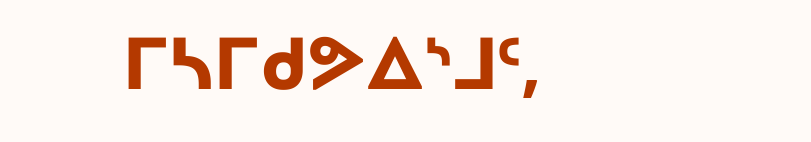ᒥᓴᒥᑯᕗᐃᔅᒧᑦ,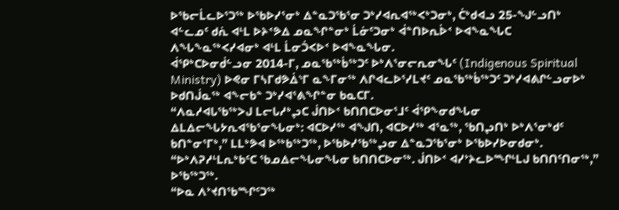ᐅᖃᓕᒫᓚᐅᕐᑐᖅ ᐅᖃᐅᓯᕐᓂᒃ ᐃᓐᓇᑐᖃᕐᓂ ᑐᒃᓯᐊᕆᐊᖅᐸᒃᑐᓂᒃ, ᑖᒃᑯᐊᓗ 25-ᖑᓪᓗᑎᒃ ᐊᓪᓚᓄᑦ ᑯᕇ ᐊᒻᒪ ᐅᔨᑉᕗᐃ ᓄᓇᖏᓐᓂᒃ ᒫᓃᑦᑐᓂᒃ ᐋᓐᑎᐅᕆᐆᑉ ᐅᐊᖕᓇᖓᑕ ᐱᖓᖕᓇᖅᐸᓯᐊᓂᒃ ᐊᒻᒪ ᒫᓂᑑᐸᐅᑉ ᐅᐊᖕᓇᖓᓂ.
ᐋᕿᒃᑕᐅᓂᑰᓪᓗᓂ 2014-ᒥ, ᓄᓇᖃᖅᑳᖅᑐᑦ ᐅᒃᐱᕐᓂᓕᕆᓂᖓᑦ (Indigenous Spiritual Ministry) ᐅᕙᓂ ᒥᓴᒥᑯᕗᐄᔅᒥ ᓇᖕᒥᓂᖅ ᐱᒋᐊᓚᐅᕐᓯᒪᔪᑦ ᓄᓇᖃᖅᑳᖅᑐᑦ ᑐᒃᓯᐊᕕᒋᓪᓗᓂᐅᒃ ᐅᑯᑎᒎᓇᖅ ᐊᖕᓕᑲᓐ ᑐᒃᓯᐊᕐᕕᖏᓐᓂ ᑲᓇᑕᒥ.
“ᐱᓇᓱᐊᒐᖃᖅᐳᒍ ᒪᓕᒐᓱᒃᖢᑕ ᒎᑎᐅᑉ ᑲᑎᑎᑕᐅᓂᕐᒧᑦ ᐋᕿᖕᓂᑯᖓᓂ ᐃᒪᐃᓕᖓᔭᕆᐊᖃᕐᓂᖓᓂᒃ: ᐊᑕᐅᓯᖅ ᐊᖑᑎ, ᐊᑕᐅᓯᖅ ᐊᕐᓇᖅ, ᖃᑎᖢᑎᒃ ᐅᒃᐱᕐᓂᒃᑯᑦ ᑲᑎᓐᓂᕐᒥᒃ,” ᒪᒪᒃᕗᐊ ᐅᖅᑲᖅᑐᖅ, ᐅᖃᐅᓯᖃᖅᖢᓂ ᐃᓐᓇᑐᖃᕐᓂᒃ ᐅᖃᐅᓯᐅᓂᑯᓂᒃ. “ᐅᒃᐱᕈᓱᒻᒪᕆᒃᑲᑦᑕ ᖃᓄᐃᓕᖓᓂᖓᓂ ᑲᑎᑎᑕᐅᓂᖅ. ᒎᑎᐅᑉ ᐊᓯᔾᔨᓚᐅᙱᒻᒪᒍ ᑲᑎᑎᑦᑎᓂᖅ,” ᐅᖃᖅᑐᖅ.
“ᐅᓇ ᐱᔾᔪᑎᖃᙱᑦᑐᖅ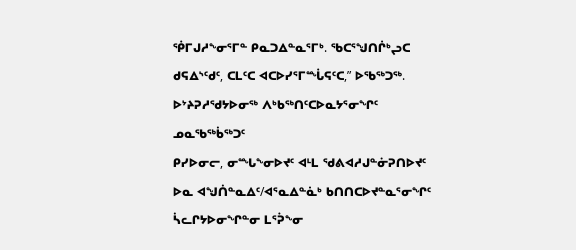ᖀᒥᒍᓱᖕᓂᕐᒥᓐ ᑭᓇᑐᐃᓐᓇᕐᒥᒃ. ᖃᑕᕐᖑᑎᒌᒃᖢᑕ ᑯᕋᐃᔅᑦᑯᑦ, ᑕᒪᑦᑕ ᐊᑕᐅᓯᕐᒥᙶᕋᑦᑕ,” ᐅᖃᖅᑐᖅ.
ᐅᔾᔨᕈᓱᖁᔭᐅᓂᖅ ᐱᒃᑲᖅᑎᑦᑕᐅᓇᔭᕐᓂᖏᑦ ᓄᓇᖃᖅᑳᖅᑐᑦ
ᑭᓯᐅᓂᓕ, ᓂᙵᖕᓂᐅᔪᑦ ᐊᒻᒪ ᖁᕕᐊᓱᒍᓐᓃᕈᑎᐅᔪᑦ ᐅᓇ ᐊᖑᑏᓐᓇᐃᑦ/ᐊᕐᓇᐃᓐᓈᒃ ᑲᑎᑎᑕᐅᔪᓐᓇᕐᓂᖏᑦ ᓵᓚᒋᔭᐅᓂᖏᓐᓂ ᒪᕐᕉᖕᓂ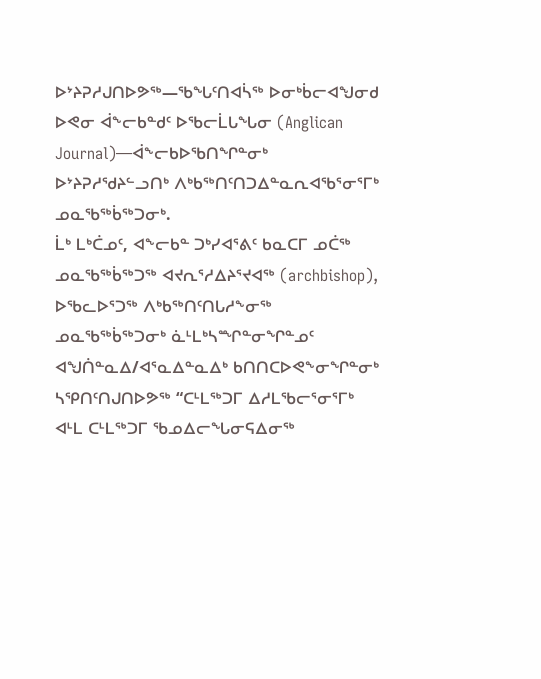ᐅᔾᔨᕈᓱᒍᑎᐅᕗᖅ—ᖃᖓᑦᑎᐊᓵᖅ ᐅᓂᒃᑳᓕᐊᖑᓂᑯ ᐅᕙᓂ ᐋᖕᓕᑲᓐᑯᑦ ᐅᖃᓕᒫᒐᖓᓂ (Anglican Journal)—ᐋᖕᓕᑲᐅᖃᑎᖏᓐᓂᒃ ᐅᔾᔨᕈᓱᖁᔨᓪᓗᑎᒃ ᐱᒃᑲᖅᑎᑦᑎᑐᐃᓐᓇᕆᐊᖃᕐᓂᕐᒥᒃ ᓄᓇᖃᖅᑳᖅᑐᓂᒃ.
ᒫᒃ ᒪᒃᑖᓄᑦ, ᐊᖕᓕᑲᓐ ᑐᒃᓯᐊᕐᕕᑦ ᑲᓇᑕᒥ ᓄᑖᖅ ᓄᓇᖃᖅᑳᖅᑐᖅ ᐊᔪᕆᕐᓱᐃᔨᕐᔪᐊᖅ (archbishop), ᐅᖃᓚᐅᕐᑐᖅ ᐱᒃᑲᖅᑎᑦᑎᒐᓱᖕᓂᖅ ᓄᓇᖃᖅᑳᖅᑐᓂᒃ ᓈᒻᒪᒃᓴᙱᓐᓂᖏᓐᓄᑦ ᐊᖑᑏᓐᓇᐃ/ᐊᕐᓇᐃᓐᓇᐃᒃ ᑲᑎᑎᑕᐅᕙᖕᓂᖏᓐᓂᒃ ᓴᕿᑎᑦᑎᒍᑎᐅᕗᖅ “ᑕᒻᒪᖅᑐᒥ ᐃᓱᒪᖃᓕᕐᓂᕐᒥᒃ ᐊᒻᒪ ᑕᒻᒪᖅᑐᒥ ᖃᓄᐃᓕᖓᓂᕋᐃᓂᖅ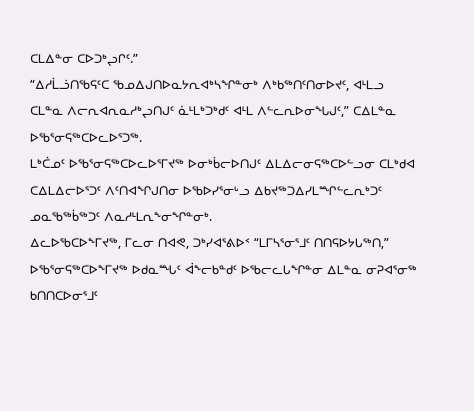ᑕᒪᐃᓐᓂ ᑕᐅᑐᒃᖢᒋᑦ.”
“ᐃᓱᒫᓘᑎᖃᕋᑦᑕ ᖃᓄᐃᒍᑎᐅᓇᔭᕆᐊᒃᓴᖏᓐᓂᒃ ᐱᒃᑲᖅᑎᑦᑎᓂᐅᔪᑦ, ᐊᒻᒪᓗ ᑕᒪᓐᓇ ᐱᓕᕆᐊᕆᓇᓱᒃᖢᑎᒍᑦ ᓈᒻᒪᒃᑐᒃᑯᑦ ᐊᒻᒪ ᐱᓪᓚᕆᐅᓂᖓᒍᑦ,” ᑕᐃᒪᓐᓇ ᐅᖃᕐᓂᕋᖅᑕᐅᓚᐅᕐᑐᖅ.
ᒪᒃᑖᓄᑦ ᐅᖃᕐᓂᕋᖅᑕᐅᓚᐅᕐᒥᔪᖅ ᐅᓂᒃᑳᓕᐅᑎᒍᑦ ᐃᒪᐃᓕᓂᕋᖅᑕᐅᓪᓗᓂ ᑕᒪᒃᑯᐊ ᑕᐃᒪᐃᓕᐅᕐᑐᑦ ᐱᑦᑎᐊᖏᒍᑎᓂ ᐅᖃᐅᓯᕐᓂᒡᓗ ᐃᑲᔪᖅᑐᐃᓯᒪᙱᓪᓚᕆᒃᑐᑦ ᓄᓇᖃᖅᑳᖅᑐᑦ ᐱᓇᓱᒻᒪᕆᖕᓂᖏᓐᓂᒃ.
ᐃᓚᐅᖃᑕᐅᖕᒥᔪᖅ, ᒥᓚᓂ ᑎᐊᕙ, ᑐᒃᓯᐊᕐᕕᐅᑉ “ᒪᒥᓴᕐᓂᕐᒧᑦ ᑎᑎᕋᐅᔭᒐᖅᑎ,” ᐅᖃᕐᓂᕋᖅᑕᐅᖕᒥᔪᖅ ᐅᑯᓇᙵᑦ ᐋᖕᓕᑲᓐᑯᑦ ᐅᖃᓕᓚᒐᖏᓐᓂ ᐃᒪᓐᓇ ᓂᕈᐊᕐᓂᖅ ᑲᑎᑎᑕᐅᓂᕐᒧᑦ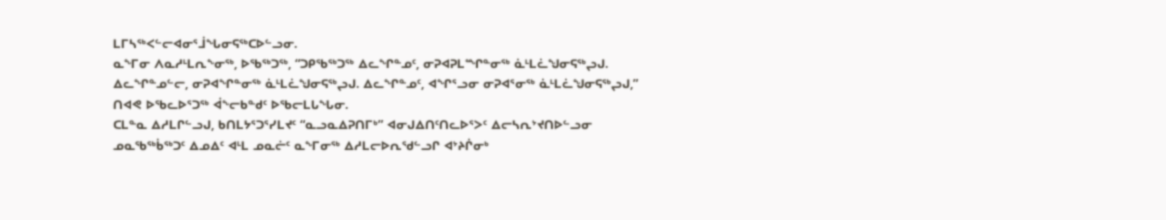ᒪᒥᓴᖅᐸᓪᓕᐊᓂᕐᒨᖓᓂᕋᖅᑕᐅᓪᓗᓂ.
ᓇᖕᒥᓂ ᐱᓇᓱᒻᒪᕆᖕᓂᖅ, ᐅᖃᖅᑐᖅ, “ᑐᑭᖃᖅᑐᖅ ᐃᓚᖏᓐᓄᑦ, ᓂᕈᐊᕈᒪᙱᓐᓂᖅ ᓈᒻᒪᓛᖑᓂᕋᖅᖢᒍ. ᐃᓚᖏᓐᓄᓪᓕ, ᓂᕈᐊᖏᓐᓂᖅ ᓈᒻᒪᓛᖑᓂᕋᖅᖢᒍ. ᐃᓚᖏᓐᓄᑦ, ᐊᖏᕐᓗᓂ ᓂᕈᐊᕐᓂᖅ ᓈᒻᒪᓛᖑᓂᕋᖅᖢᒍ,” ᑎᐊᕙ ᐅᖃᓚᐅᕐᑐᖅ ᐋᖕᓕᑲᓐᑯᑦ ᐅᖃᓕᒪᒐᖓᓂ.
ᑕᒪᓐᓇ ᐃᓱᒪᒋᓪᓗᒍ, ᑲᑎᒪᔭᕐᑐᕐᓯᒪᔪᑦ “ᓇᓗᓇᐃᕈᑎᒥᒃ” ᐊᓂᒍᐃᑎᑦᑎᓚᐅᕐᐳᑦ ᐃᓕᓴᕆᔾᔪᑎᐅᓪᓗᓂ ᓄᓇᖃᖅᑳᖅᑐᑦ ᐃᓄᐃᑦ ᐊᒻᒪ ᓄᓇᓖᑦ ᓇᖕᒥᓂᖅ ᐃᓱᒪᓕᐅᕆᖁᓪᓗᒋ ᐊᔾᔨᒌᓂᒃ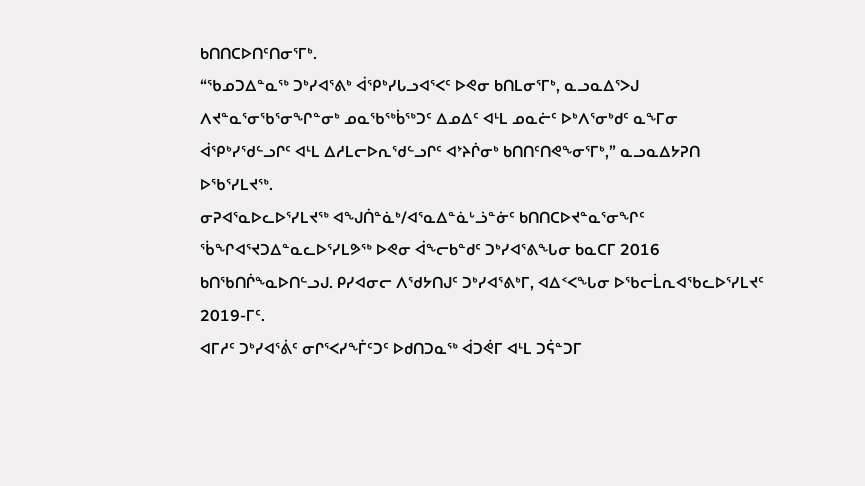ᑲᑎᑎᑕᐅᑎᑦᑎᓂᕐᒥᒃ.
“ᖃᓄᑐᐃᓐᓇᖅ ᑐᒃᓯᐊᕐᕕᒃ ᐋᕿᒃᓯᒐᓗᐊᕐᐸᑦ ᐅᕙᓂ ᑲᑎᒪᓂᕐᒥᒃ, ᓇᓗᓇᐃᕐᐳᒍ ᐱᔪᓐᓇᕐᓂᖃᕐᓂᖏᓐᓂᒃ ᓄᓇᖃᖅᑳᖅᑐᑦ ᐃᓄᐃᑦ ᐊᒻᒪ ᓄᓇᓖᑦ ᐅᒃᐱᕐᓂᒃᑯᑦ ᓇᖕᒥᓂ ᐋᕿᒃᓯᖁᓪᓗᒋᑦ ᐊᒻᒪ ᐃᓱᒪᓕᐅᕆᖁᓪᓗᒋᑦ ᐊᔾᔨᒌᓂᒃ ᑲᑎᑎᑦᑎᕙᖕᓂᕐᒥᒃ,” ᓇᓗᓇᐃᔭᕈᑎ ᐅᖃᕐᓯᒪᔪᖅ.
ᓂᕈᐊᕐᓇᐅᓚᐅᕐᓯᒪᔪᖅ ᐊᖑᑏᓐᓈᒃ/ᐊᕐᓇᐃᓐᓈᒡᓘᓐᓃᑦ ᑲᑎᑎᑕᐅᔪᓐᓇᕐᓂᖏᑦ ᖄᖏᐊᕐᔪᑐᐃᓐᓇᓚᐅᕐᓯᒪᕗᖅ ᐅᕙᓂ ᐋᖕᓕᑲᓐᑯᑦ ᑐᒃᓯᐊᕐᕕᖓᓂ ᑲᓇᑕᒥ 2016 ᑲᑎᖃᑎᒌᖕᓇᐅᑎᓪᓗᒍ. ᑭᓯᐊᓂᓕ ᐱᖁᔭᑎᒍᑦ ᑐᒃᓯᐊᕐᕕᒃᒥ, ᐊᐃᑉᐸᖓᓂ ᐅᖃᓕᒫᕆᐊᖃᓚᐅᕐᓯᒪᔪᑦ 2019-ᒥᑦ.
ᐊᒥᓱᑦ ᑐᒃᓯᐊᕐᕖᑦ ᓂᒋᕐᐸᓯᖕᒦᑦᑐᑦ ᐅᑯᑎᑐᓇᖅ ᐋᑐᕚᒥ ᐊᒻᒪ ᑐᕌᓐᑐᒥ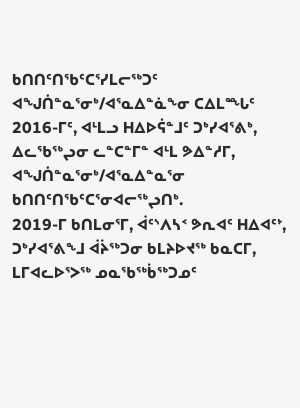ᑲᑎᑎᑦᑎᖃᑦᑕᕐᓯᒪᓕᖅᑐᑦ ᐊᖑᑏᓐᓇᕐᓂᒃ/ᐊᕐᓇᐃᓐᓈᖕᓂ ᑕᐃᒪᙵᑦ 2016-ᒥᑦ, ᐊᒻᒪᓗ ᕼᐃᐅᕌᓐᒧᑦ ᑐᒃᓯᐊᕐᕕᒃ, ᐃᓚᖃᖅᖢᓂ ᓚᓐᑕᓐᒥᓐ ᐊᒻᒪ ᕗᐃᓐᓱᒥ, ᐊᖑᑏᓐᓇᕐᓂᒃ/ᐊᕐᓇᐃᓐᓇᕐᓂ ᑲᑎᑎᑦᑎᖃᑦᑕᕐᓂᐊᓕᖅᖢᑎᒃ.
2019-ᒥ ᑲᑎᒪᓂᕐᒥ, ᐋᑦᔅᐱᓴᑉ ᕗᕆᐊᑦ ᕼᐃᐊᑦᔾ, ᑐᒃᓯᐊᕐᕕᖕᒧ ᐋᔩᖅᑐᓂ ᑲᒪᔨᐅᔪᖅ ᑲᓇᑕᒥ, ᒪᒥᐊᓚᐅᕐᐳᖅ ᓄᓇᖃᖅᑳᖅᑐᓄᑦ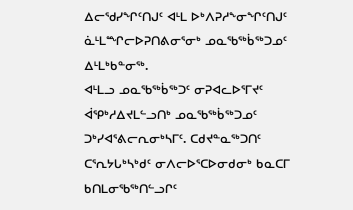ᐃᓕᖁᓯᖏᑦᑎᒍᑦ ᐊᒻᒪ ᐅᒃᐱᕈᓱᖕᓂᖏᑦᑎᒍᑦ ᓈᒻᒪᙱᓕᐅᕈᑎᕕᓂᕐᓂᒃ ᓄᓇᖃᖅᑳᖅᑐᓄᑦ ᐃᒻᒪᒃᑲᓐᓂᖅ.
ᐊᒻᒪᓗ ᓄᓇᖃᖅᑳᖅᑐᑦ ᓂᕈᐊᓚᐅᕐᒥᔪᑦ ᐋᕿᒃᓱᐃᔪᒪᓪᓗᑎᒃ ᓄᓇᖃᖅᑳᖅᑐᓄᑦ ᑐᒃᓯᐊᕐᕕᓕᕆᓂᒃᓴᒥᑦ. ᑕᑯᔪᓐᓇᖅᑐᑎᑦ ᑕᕐᕆᔭᒐᒃᓴᒃᑯᑦ ᓂᐱᓕᐅᕐᑕᐅᓂᑯᓂᒃ ᑲᓇᑕᒥ ᑲᑎᒪᓂᖃᖅᑎᓪᓗᒋᑦ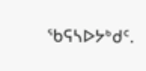ᖃᕋᓴᐅᔭᒃᑯᑦ.